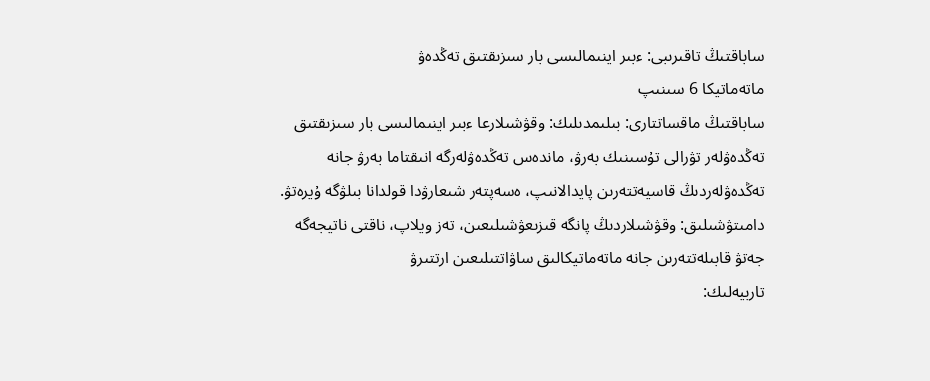ساباقتىڭ تاقىرىبى: ءبىر اينىمالىسى بار سىزىقتىق تەڭدەۋ
ماتەماتيكا 6 سىنىپ
ساباقتىڭ ماقساتتارى: بىلىمدىلىك: وقۋشىلارعا ءبىر اينىمالىسى بار سىزىقتىق تەڭدەۋلەر تۋرالى تۇسىنىك بەرۋ، ماندەس تەڭدەۋلەرگە انىقتاما بەرۋ جانە تەڭدەۋلەردىڭ قاسيەتتەرىن پايدالانىپ، ەسەپتەر شىعارۋدا قولدانا بىلۋگە ۇيرەتۋ.
دامىتۋشىلىق: وقۋشىلاردىڭ پانگە قىزىعۋشىلىعىن، تەز ويلاپ، ناقتى ناتيجەگە جەتۋ قابىلەتتەرىن جانە ماتەماتيكالىق ساۋاتتىلىعىن ارتتىرۋ
تاربيەلىك: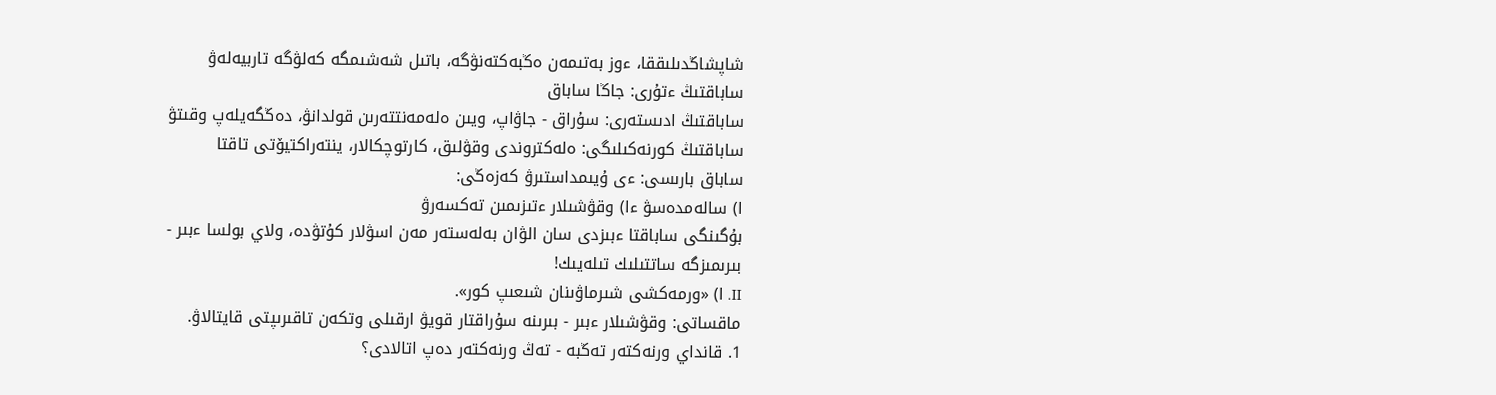شاپشاڭدىلىققا، ءوز بەتىمەن ەڭبەكتەنۋگە، باتىل شەشىمگە كەلۋگە تاربيەلەۋ
ساباقتىڭ ءتۇرى: جاڭا ساباق
ساباقتىڭ ادىستەرى: سۇراق - جاۋاپ، ويىن ەلەمەنتتەرىن قولدانۋ، دەڭگەيلەپ وقىتۋ
ساباقتىڭ كورنەكىلىگى: ەلەكتروندى وقۋلىق، كارتوچكالار، ينتەراكتيۆتى تاقتا
ساباق بارىسى: ءى ۇيىمداستىرۋ كەزەڭى:
ا) سالەمدەسۋ ءا) وقۋشىلار ءتىزىمىن تەكسەرۋ
بۇگىنگى ساباقتا ءبىزدى سان الۋان بەلەستەر مەن اسۋلار كۇتۋدە، ولاي بولسا ءبىر - بىرىمىزگە ساتتىلىك تىلەيىك!
II. ا) «ورمەكشى شىرماۋىنان شىعىپ كور».
ماقساتى: وقۋشىلار ءبىر - بىرىنە سۇراقتار قويۋ ارقىلى وتكەن تاقىرىپتى قايتالاۋ.
1. قانداي ورنەكتەر تەڭبە - تەڭ ورنەكتەر دەپ اتالادى؟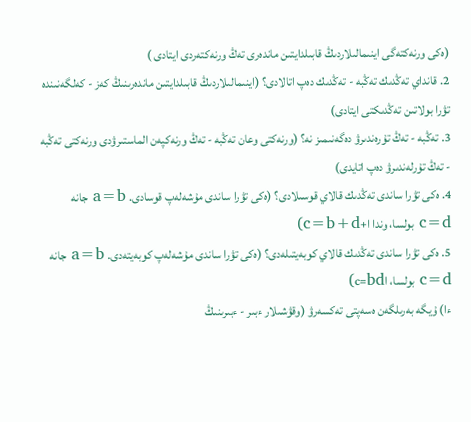(ەكى ورنەكتەگى اينىمالىلاردىڭ قابىلدايتىن ماندەرى تەڭ ورنەكتەردى ايتادى )
2. قانداي تەڭدىك تەڭبە - تەڭدىك دەپ اتالادى؟ (اينىمالىلاردىڭ قابىلدايتىن ماندەرىنىڭ كەز - كەلگەنىندە تۋرا بولاتىن تەڭدىكتى ايتادى)
3. تەڭبە - تەڭ تۇرەندىرۋ دەگەنىمىز نە؟ (ورنەكتى وعان تەڭبە - تەڭ ورنەكپەن الماستىرۋدى ورنەكتى تەڭبە - تەڭ تۇرلەندىرۋ دەپ اتايدى)
4. ەكى تۋرا ساندى تەڭدىك قالاي قوسىلادى؟ (ەكى تۋرا ساندى مۇشەلەپ قوسادى. a=b جانە c=d بولسا، وندا ا+c=b+d)
5. ەكى تۋرا ساندى تەڭدىك قالاي كوبەيتىلەدى؟ (ەكى تۋرا ساندى مۇشەلەپ كوبەيتەدى. a=b جانە c=d بولسا، اc=bd)
ءا) ۇيگە بەرىلگەن ەسەپتى تەكسەرۋ (وقۋشىلار ءبىر - ءبىرىنىڭ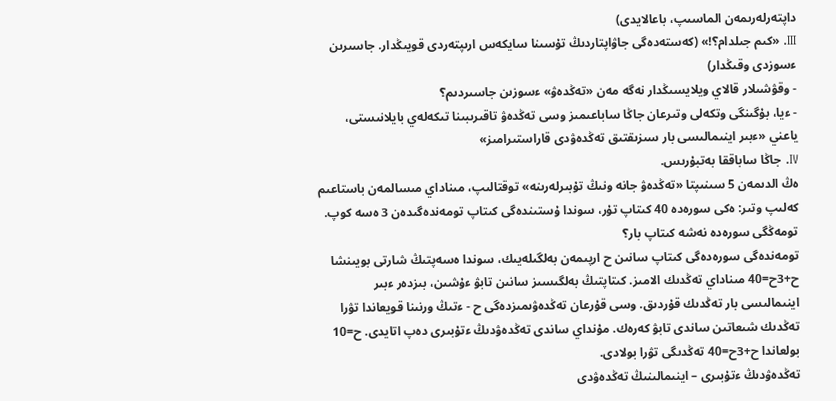داپتەرلەرىمەن الماسىپ، باعالايدى)
III. «كىم جىلدام؟!» (كەستەدەگى جاۋاپتاردىڭ تۇسىنا سايكەس ارىپتەردى قويىڭدار. جاسىرىن ءسوزدى وقىڭدار)
- وقۋشىلار قالاي ويلايسىڭدار نەگە مەن «تەڭدەۋ» ءسوزىن جاسىردىم؟
- ءيا، بۇگىنگى وتكەلى وتىرعان جاڭا ساباعىمىز وسى تەڭدەۋ تاقىرىبىنا تىكەلەي بايلانىستى، ياعني «ءبىر اينىمالىسى بار سىزىقتىق تەڭدەۋدى قاراستىرامىز»
IV. جاڭا ساباققا بەتبۇرىس.
ەڭ الدىمەن 5 سىنىپتا «تەڭدەۋ جانە ونىڭ تۇبىرلەرىنە» توقتالىپ، مىناداي مىسالمەن باستاعىم كەلىپ وتىر: ەكى سورەدە 40 كىتاپ تۇر، سوندا ۇستىندەگى كىتاپ تومەندەگىدەن 3 ەسە كوپ. تومەڭگى سورەدە نەشە كىتاپ بار؟
تومەندەگى سورەدەگى كىتاپ سانىن ح ارپىمەن بەلگىلەيىك، سوندا ەسەپتىڭ شارتى بويىنشا ح+3ح=40 مىناداي تەڭدىك الامىز. كىتاپتىڭ بەلگىسىز سانىن تابۋ ءۇشىن، بىزدەر ءبىر اينىمالىسى بار تەڭدىك قۇردىق. وسى قۇرعان تەڭدەۋىمىزدەگى ح - ءتىڭ ورنىنا قويعاندا تۋرا تەڭدىك شىعاتىن ساندى تابۋ كەرەك. مۇنداي ساندى تەڭدەۋدىڭ ءتۇبىرى دەپ اتايدى. ح=10 بولعاندا ح+3ح=40 تەڭدىگى تۋرا بولادى.
تەڭدەۋدىڭ ءتۇبىرى – اينىمالىنىڭ تەڭدەۋدى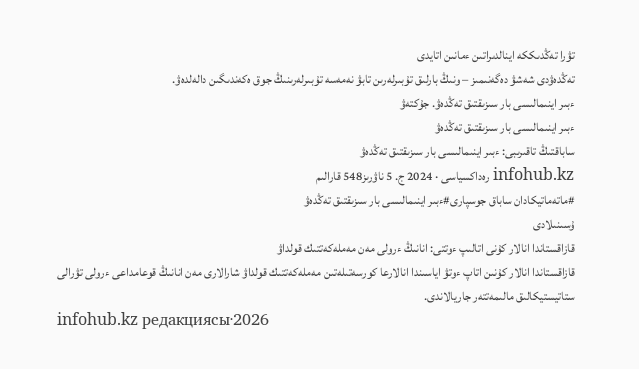تۋرا تەڭدىككە اينالدىراتىن ءمانىن اتايدى
تەڭدەۋدى شەشۋ دەگەنىمىز – ونىڭ بارلىق تۇبىرلەرىن تابۋ نەمەسە تۇبىرلەرىنىڭ جوق ەكەندىگىن دالەلدەۋ.
ءبىر اينىمالىسى بار سىزىقتىق تەڭدەۋ. جۇكتەۋ
ءبىر اينىمالىسى بار سىزىقتىق تەڭدەۋ
ساباقتىڭ تاقىرىبى: ءبىر اينىمالىسى بار سىزىقتىق تەڭدەۋ
infohub.kz رەداكسياسى · 2024 ج. 5 ناۋرىز548 قارالىم
#ماتەماتيكادان ساباق جوسپارى#ءبىر اينىمالىسى بار سىزىقتىق تەڭدەۋ
ۇسىنىلادى
قازاقستاندا انالار كۇنى اتالىپ ءوتتى: انانىڭ ءرولى مەن مەملەكەتتىك قولداۋ
قازاقستاندا انالار كۇنىن اتاپ ءوتۋ اياسىندا انالارعا كورسەتىلەتىن مەملەكەتتىك قولداۋ شارالارى مەن انانىڭ قوعامداعى ءرولى تۋرالى ستاتيستيكالىق مالىمەتتەر جاريالاندى.
infohub.kz редакциясы·2026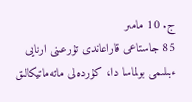ج. 10 مامىر
85 جاستاعى قاراعاندى تۇرعىنى ارنايى ءبىلىمى بولماسا دا، كۇردەلى ماتەماتيكالىق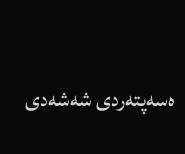ەسەپتەردى شەشەدى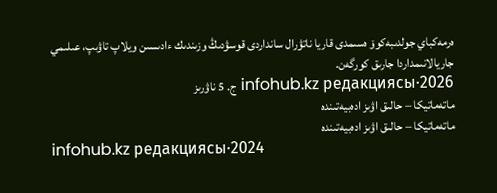ەرمەكباي جولدىبەكوۆ ەسىمدى قاريا ناتۋرال سانداردى قوسۋدىڭ وزىندىك ءادىسىن ويلاپ تاۋىپ، عىلىمي جاريالانىمداردا جارىق كورگەن.
infohub.kz редакциясы·2026 ج. 5 ناۋرىز
ماتەماتيكا – حالىق اۋىز ادەبيەتىندە
ماتەماتيكا – حالىق اۋىز ادەبيەتىندە
infohub.kz редакциясы·2024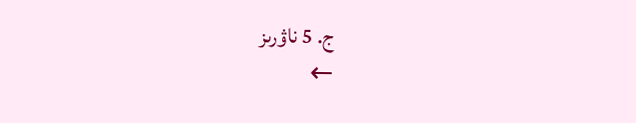ج. 5 ناۋرىز
←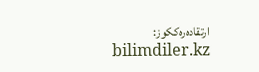ارتقادەرەككوز: bilimdiler.kz